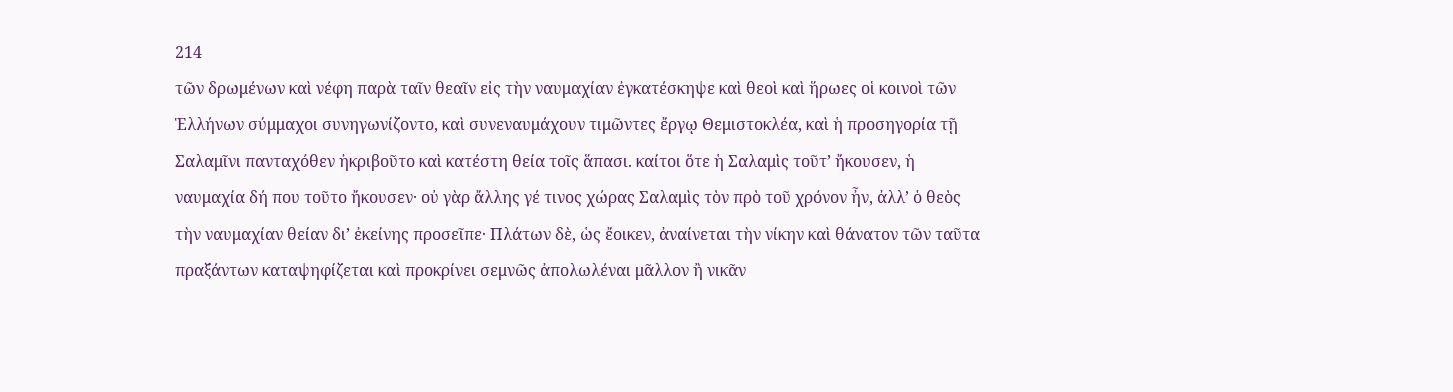214
τῶν δρωμένων καὶ νέφη παρὰ ταῖν θεαῖν εἰς τὴν ναυμαχίαν ἐγκατέσκηψε καὶ θεοὶ καὶ ἥρωες οἱ κοινοὶ τῶν Ἑλλήνων σύμμαχοι συνηγωνίζοντο, καὶ συνεναυμάχουν τιμῶντες ἔργῳ Θεμιστοκλέα, καὶ ἡ προσηγορία τῇ Σαλαμῖνι πανταχόθεν ἠκριβοῦτο καὶ κατέστη θεία τοῖς ἅπασι. καίτοι ὅτε ἡ Σαλαμὶς τοῦτʼ ἤκουσεν, ἡ ναυμαχία δή που τοῦτο ἤκουσεν· οὐ γὰρ ἄλλης γέ τινος χώρας Σαλαμὶς τὸν πρὸ τοῦ χρόνον ἦν, ἀλλʼ ὁ θεὸς τὴν ναυμαχίαν θείαν διʼ ἐκείνης προσεῖπε· Πλάτων δὲ, ὡς ἔοικεν, ἀναίνεται τὴν νίκην καὶ θάνατον τῶν ταῦτα πραξάντων καταψηφίζεται καὶ προκρίνει σεμνῶς ἀπολωλέναι μᾶλλον ἢ νικᾶν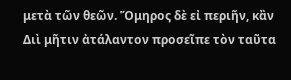μετὰ τῶν θεῶν. Ὅμηρος δὲ εἰ περιῆν, κἂν Διὶ μῆτιν ἀτάλαντον προσεῖπε τὸν ταῦτα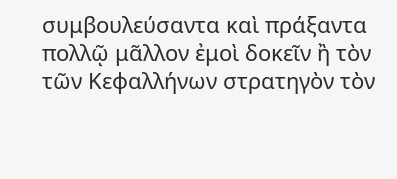συμβουλεύσαντα καὶ πράξαντα πολλῷ μᾶλλον ἐμοὶ δοκεῖν ἢ τὸν τῶν Κεφαλλήνων στρατηγὸν τὸν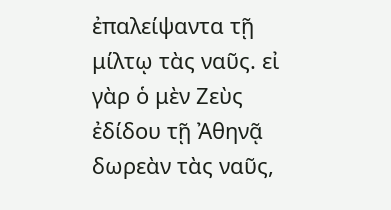ἐπαλείψαντα τῇ μίλτῳ τὰς ναῦς. εἰ γὰρ ὁ μὲν Ζεὺς ἐδίδου τῇ Ἀθηνᾷ δωρεὰν τὰς ναῦς,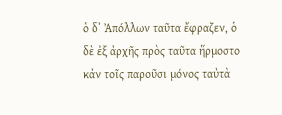ὁ δʼ Ἀπόλλων ταῦτα ἔφραζεν, ὁ δὲ ἐξ ἀρχῆς πρὸς ταῦτα ἥρμοστο κἀν τοῖς παροῦσι μόνος ταὐτὰ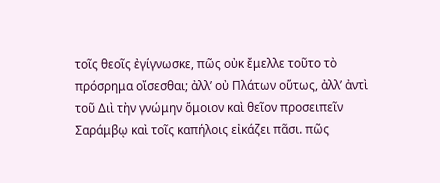τοῖς θεοῖς ἐγίγνωσκε, πῶς οὐκ ἔμελλε τοῦτο τὸ πρόσρημα οἴσεσθαι; ἀλλʼ οὐ Πλάτων οὕτως, ἀλλʼ ἀντὶ τοῦ Διὶ τὴν γνώμην ὅμοιον καὶ θεῖον προσειπεῖν Σαράμβῳ καὶ τοῖς καπήλοις εἰκάζει πᾶσι. πῶς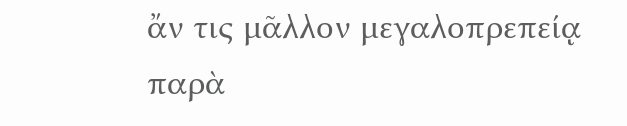ἄν τις μᾶλλον μεγαλοπρεπείᾳ παρὰ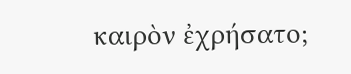καιρὸν ἐχρήσατο;